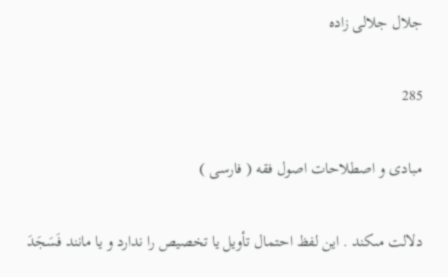جلال جلالى زاده

285

مبادى و اصطلاحات اصول فقه ( فارسى )

دلالت مىكند . اين لفظ احتمال تأويل يا تخصيص را ندارد و يا مانند فَسَجَدَ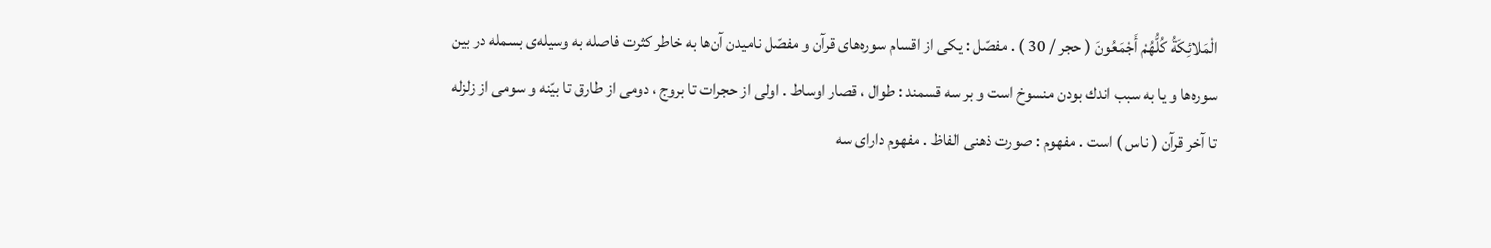الْمَلائِكَةُ كُلُّهُمْ أَجْمَعُونَ ( حجر / 30 ) . مفصّل : يكى از اقسام سوره‌هاى قرآن و مفصّل ناميدن آن‌ها به خاطر كثرت فاصله به وسيله‌ى بسمله در بين سوره‌ها و يا به سبب اندك بودن منسوخ است و بر سه قسمند : طوال ، قصار اوساط . اولى از حجرات تا بروج ، دومى از طارق تا بيّنه و سومى از زلزله تا آخر قرآن ( ناس ) است . مفهوم : صورت ذهنى الفاظ . مفهوم داراى سه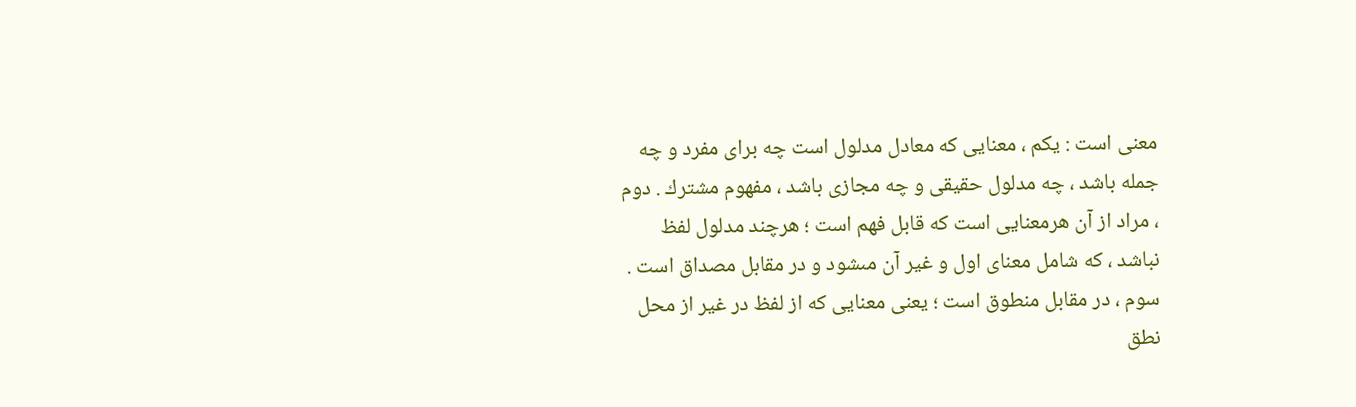معنى است : يكم ، معنايى كه معادل مدلول است چه براى مفرد و چه جمله باشد ، چه مدلول حقيقى و چه مجازى باشد ، مفهوم مشترك . دوم ، مراد از آن هرمعنايى است كه قابل فهم است ؛ هرچند مدلول لفظ نباشد ، كه شامل معناى اول و غير آن مىشود و در مقابل مصداق است . سوم ، در مقابل منطوق است ؛ يعنى معنايى كه از لفظ در غير از محل نطق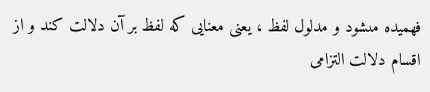فهميده مىشود و مدلول لفظ ، يعنى معنايى كه لفظ بر آن دلالت كند و از اقسام دلالت التزامى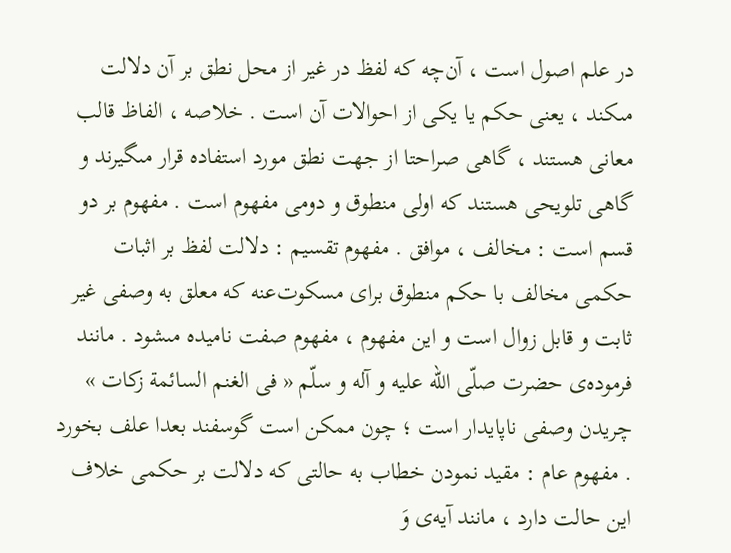در علم اصول است ، آن‌چه كه لفظ در غير از محل نطق بر آن دلالت مىكند ، يعنى حكم يا يكى از احوالات آن است . خلاصه ، الفاظ قالب معانى هستند ، گاهى صراحتا از جهت نطق مورد استفاده قرار مىگيرند و گاهى تلويحى هستند كه اولى منطوق و دومى مفهوم است . مفهوم بر دو قسم است : مخالف ، موافق . مفهوم تقسيم : دلالت لفظ بر اثبات حكمى مخالف با حكم منطوق براى مسكوت‌عنه كه معلق به وصفى غير ثابت و قابل زوال است و اين مفهوم ، مفهوم صفت ناميده مىشود . مانند فرموده‌ى حضرت صلّى اللّه عليه و آله و سلّم « فى الغنم السائمة زكات » چريدن وصفى ناپايدار است ؛ چون ممكن است گوسفند بعدا علف بخورد . مفهوم عام : مقيد نمودن خطاب به حالتى كه دلالت بر حكمى خلاف اين حالت دارد ، مانند آيه‌ى وَ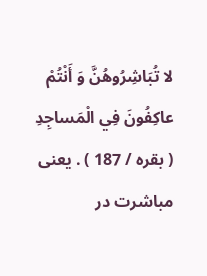لا تُبَاشِرُوهُنَّ وَ أَنْتُمْ عاكِفُونَ فِي الْمَساجِدِ ( بقره / 187 ) . يعنى مباشرت در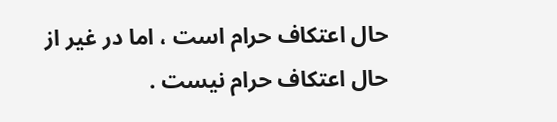حال اعتكاف حرام است ، اما در غير از حال اعتكاف حرام نيست .